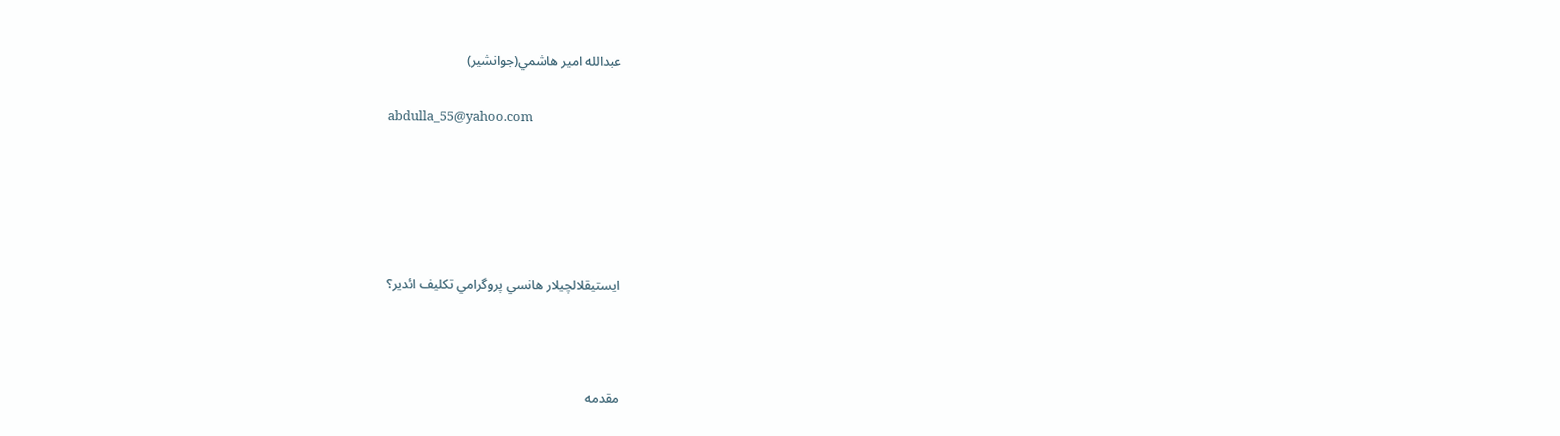عبدالله امير هاشمي(جوانشير)

abdulla_55@yahoo.com





ايستيقلالچيلار هانسي پروگرامي تكليف ائدير؟



مقدمه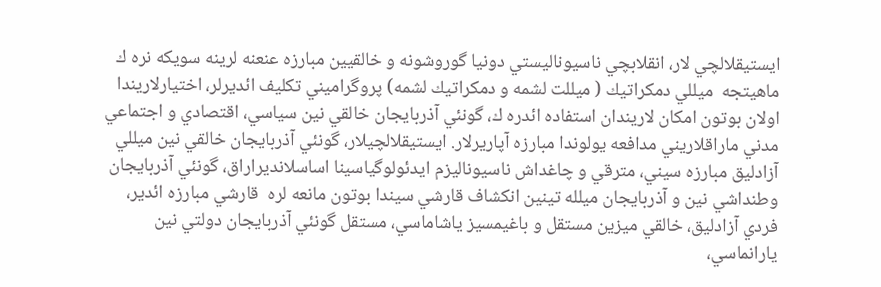ايستيقلالچي لار، انقلابچي ناسيوناليستي دونيا گوروشونه و خالقيين مبارزه عنعنه لرينه سويكه نره ك ماهيتجه  ميللي دمكراتيك ( ميللت لشمه و دمكراتيك لشمه) پروگراميني تكليف ائديرلر، اختيارلاريندا اولان بوتون امكان لاريندان استفاده ائدره ك، گونئي آذربايجان خالقي نين سياسي، اقتصادي و اجتماعي مدني ماراقلاريني مدافعه يولوندا مبارزه آپاريرلار. ايستيقلالچيلار، گونئي آذربايجان خالقي نين ميللي آزادليق مبارزه سيني، مترقي و چاغداش ناسيوناليزم ايدئولوگياسينا اساسلانديراراق، گونئي آذربايجان وطنداشي نين و آذربايجان ميلله تينين انكشاف قارشي سيندا بوتون مانعه لره  قارشي مبارزه ائدير، فردي آزادليق، خالقي ميزين مستقل و باغيمسيز ياشاماسي، مستقل گونئي آذربايجان دولتي نين يارانماسي،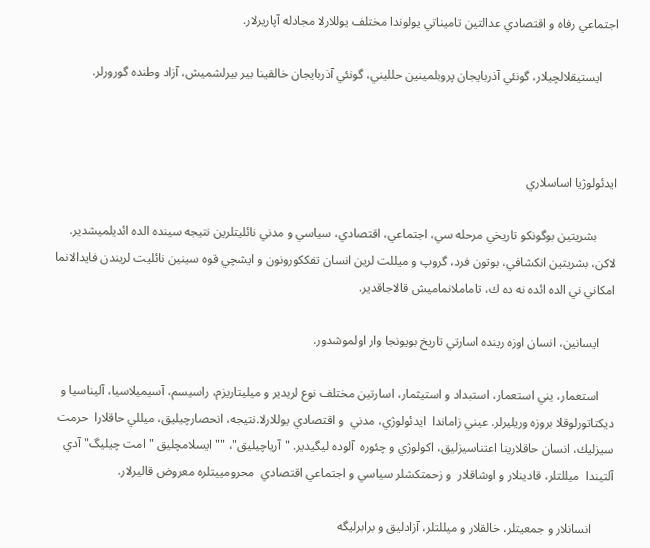اجتماعي رفاه و اقتصادي عدالتين تاميناتي يولوندا مختلف يوللارلا مجادله آپاريرلار.

     ايستيقلالچيلار، گونئي آذربايجان پروبلمينين حلليني، گونئي آذربايجان خالقينا بير بيرلشميش، آزاد وطنده گورورلر.



ايدئولوژيا اساسلاري

      بشريتين بوگونكو تاريخي مرحله سي، اجتماعي، اقتصادي، سياسي و مدني نائليتلرين نتيجه سينده الده ائديلميشدير. لاكن، بشريتين انكشافي، بوتون فرد، گروپ و ميللت لرين انسان تفككورونون و ايشچي قوه سينين نائليت لريندن فايدالانما امكاني ني الده ائده نه ده ك، تاماملانماميش قالاجاقدير.

     ايسانين، انسان اوزه رينده اسارتي تاريخ بويونجا وار اولموشدور.

     استعمار، يني استعمار، استبداد و استيثمار، اسارتين مختلف نوع لريدير و ميليتاريزم، راسيسم، آسيميلاسيا، آليناسيا و ديكتاتورلوقلا بروزه وريليرلر. عيني زاماندا  ايدئولوژي، مدني  و اقتصادي يوللارلا.نتيجه، انحصارچيليق، ميللي حاقلارا  حرمت سيزليك، انسان حاقلارينا اعتناسيزليق، اكولوژي و چئوره  آلوده ليگيدير. "آرياچيليق"، "" ايسلامچليق " امت چيليگ" آدي آلتيندا  ميللتلر، قادينلار و اوشاقلار  و زحمتكشلر سياسي و اجتماعي اقتصادي  محرومييتلره معروض قاليرلار.

       انسانلار و جمعيتلر، خالقلار و ميللتلر، آزادليق و برابرليگه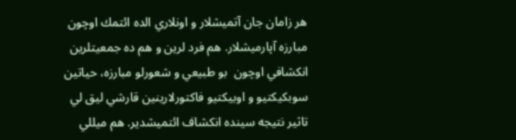هر زامان جان آتميشلار و اونلاري الده ائتمك اوچون مبارزه آپارميشلار. هم فرد لرين و هم ده جمعيتلرين انكشافي اوچون  بو طبيعي و شعورلو مبارزه، حياتين سوبكيكتيو و اوبيكتيو فاكتورلارينين قارشي ليق لي تاثير نتيجه سينده انكشاف ائتميشدير. هم ميللي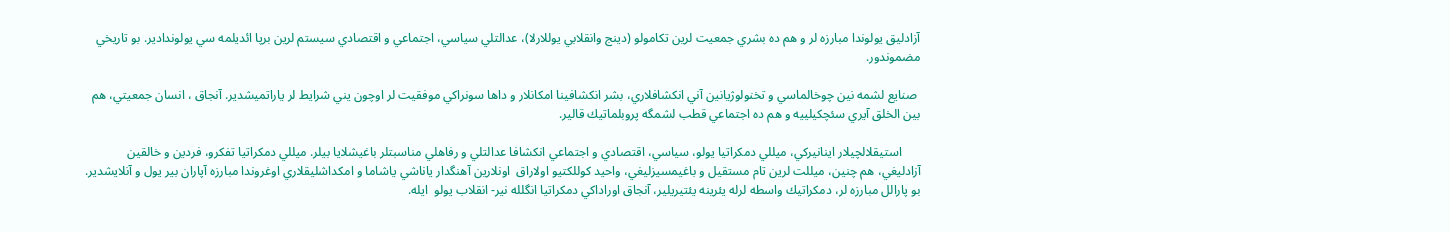آزادليق يولوندا مبارزه لر و هم ده بشري جمعيت لرين تكامولو (دينج وانقلابي يوللارلا)، عدالتلي سياسي، اجتماعي و اقتصادي سيستم لرين برپا ائديلمه سي يولوندادير. بو تاريخي مضموندور.

 صنايع لشمه نين چوخالماسي و تخنولوژيانين آني انكشافلاري، بشر انكشافينا امكانلار و داها سونراكي موفقيت لر اوچون يني شرايط لر ياراتميشدير. آنجاق ، انسان جمعيتي، هم بين الخلق آيري سئچكيلييه و هم ده اجتماعي قطب لشمگه پروبلماتيك قالير.

      استيقلالچيلار اينانيركي، ميللي دمكراتيا يولو، سياسي، اقتصادي و اجتماعي انكشافا عدالتلي و رفاهلي مناسبتلر باغيشلايا بيلر. ميللي دمكراتيا تفكرو، فردين و خالقين آزادليغي، هم چنين، ميللت لرين تام مستقيل و باغيمسيزليغي، واحيد كوللكتيو اولاراق  اونلارين آهنگدار ياناشي ياشاما و امكداشليقلاري اوغروندا مبارزه آپاران بير يول و آنلايشدير. بو پارالل مبارزه لر، دمكراتيك واسطه لرله يئرينه يئتيريلير، آنجاق اوراداكي دمكراتيا انگلله نير- انقلاب يولو  ايله.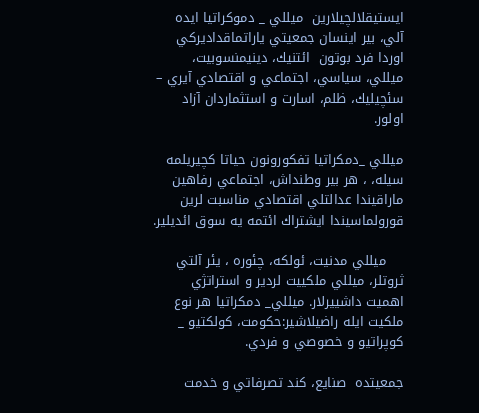ايستيقلالچيلارين  ميللي _ دموكراتيا ايده آلي، بير اينسان جمعيتي ياراتماقداديركي اوردا فرد بوتون  ائتنيك، دينيمنسوبيت، ميللي، سياسي، اجتماعي و اقتصادي آيري – سئچيليك، ظلم، اسارت و استثماردان آزاد اولور.

ميللي _دمكراتيا تفكورونون حياتا كچيريلمه سيله، ، هر بير وطنداش، اجتماعي رفاهين ماراقيندا عدالتلي اقتصادي مناسبت لرين قورولماسيندا ايشتراك ائتمه يه سوق ائديلير.

    ميللي مدنيت، ئولكه، چئوره ، يئر آلتي ثروتلر، ميللي ملكييت لردير و استراتژي اهميت داشييرلار. ميللي_ دمكراتيا هر نوع ملكيت ايله راضيلاشير:حكومت، كولكتيو _ كوپراتيو و خصوصي و فردي.

جمعيتده  صنايع، كند تصرفاتي و خدمت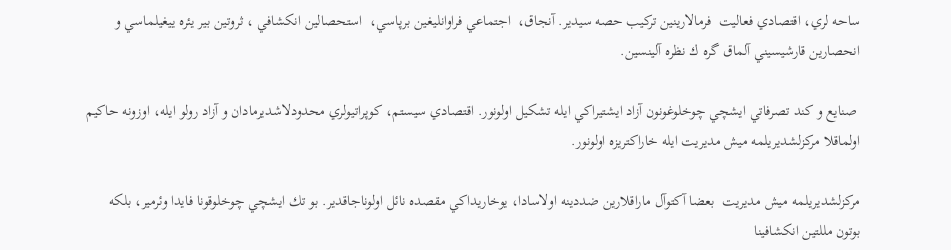ساحه لري، اقتصادي فعاليت  فرمالارينين تركيب حصه سيدير. آنجاق،  اجتماعي فراوانليغين برپاسي،  استحصالين انكشافي ، ثروتين بير يئره ييغيلماسي و انحصارين قارشيسيني آلماق گره ك نظره آلينسين.

 صنايع و كند تصرفاتي ايشچي چوخلوغونون آزاد ايشتيراكي ايله تشكيل اولونور. اقتصادي سيستم، كوپراتيولري محدودلاشديرمادان و آزاد رولو ايله، اوزونه حاكيم اولماقلا مركزلشديريلمه ميش مديريت ايله خاراكتريزه اولونور.

مركزلشديريلمه ميش مديريت  بعضا آكتوآل ماراقلارين ضددينه اولاسادا، يوخاريداكي مقصده نائل اولوناجاقدير. بو تك ايشچي چوخلوقونا فايدا وئرمير، بلكه بوتون مللتين انكشافينا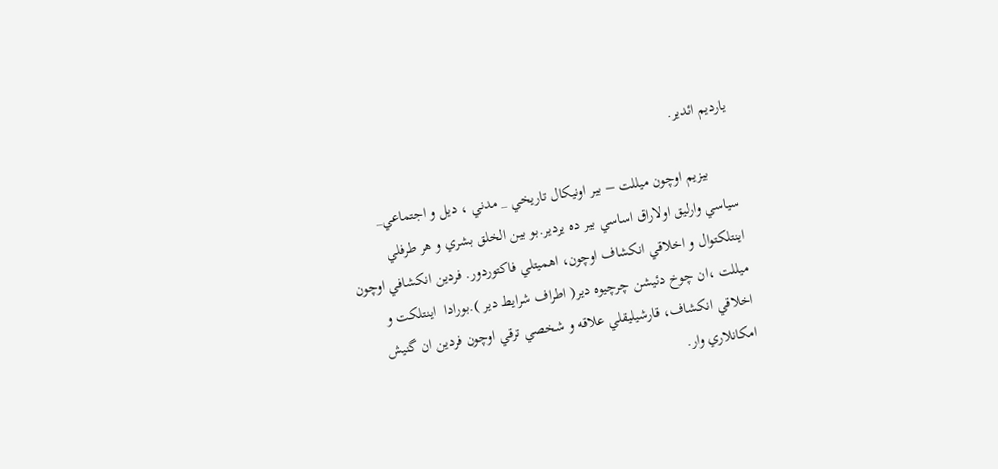يارديم ائدير.

       بيزيم اوچون ميللت – بير اونيكال تاريخي _ مدني ، ديل و اجتماعي_ سياسي وارليق اولاراق اساسي بير ده يردير.بو بين الخلق بشري و هر طرفلي اينتلكتوال و اخلاقي انكشاف اوچون، اهميتلي فاكتوردور. فردين انكشافي اوچون ميللت ،ان چوخ دئيشن چرچيوه دير( اطراف شرايط دير ).بورادا  اينتلكت و اخلاقي انكشاف، قارشيليقلي علاقه و شخصي ترقي اوچون فردين ان گنيش امكانلاري وار.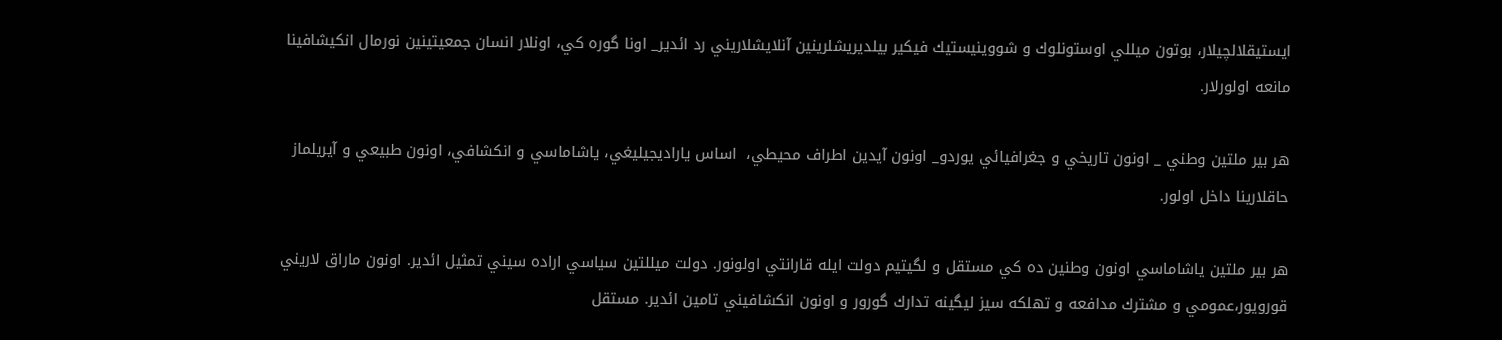ايستيقلالچيلار، بوتون ميللي اوستونلوك و شووينيستيك فيكير بيلديريشلرينين آنلايشلاريني رد ائدير_ اونا گوره كي، اونلار انسان جمعيتينين نورمال انكيشافينا مانعه اولورلار.

هر بير ملتين وطني _ اونون تاريخي و جغرافيائي يوردو_ اونون آيدين اطراف محيطي،  اساس ياراديجيليغي، ياشاماسي و انكشافي، اونون طبيعي و آيريلماز حاقلارينا داخل اولور.

هر بير ملتين ياشاماسي اونون وطنين ده كي مستقل و لگيتيم دولت ايله قارانتي اولونور. دولت ميللتين سياسي اراده سيني تمثيل ائدير. اونون ماراق لاريني قورويور،عمومي و مشترك مدافعه و تهلكه سيز ليگينه تدارك گورور و اونون انكشافيني تامين ائدير. مستقل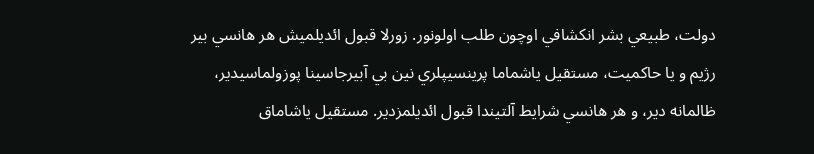دولت، طبيعي بشر انكشافي اوچون طلب اولونور. زورلا قبول ائديلميش هر هانسي بير رژيم و يا حاكميت، مستقيل ياشماما پرينسيپلري نين بي آبيرجاسينا پوزولماسيدير، ظالمانه دير، و هر هانسي شرايط آلتيندا قبول ائديلمزدير. مستقيل ياشاماق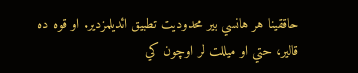حاققينا هر هانسي بير محدوديت تطبيق ائديلمزدير. او قوه ده قالير، حتي او ميللت لر اوچون كي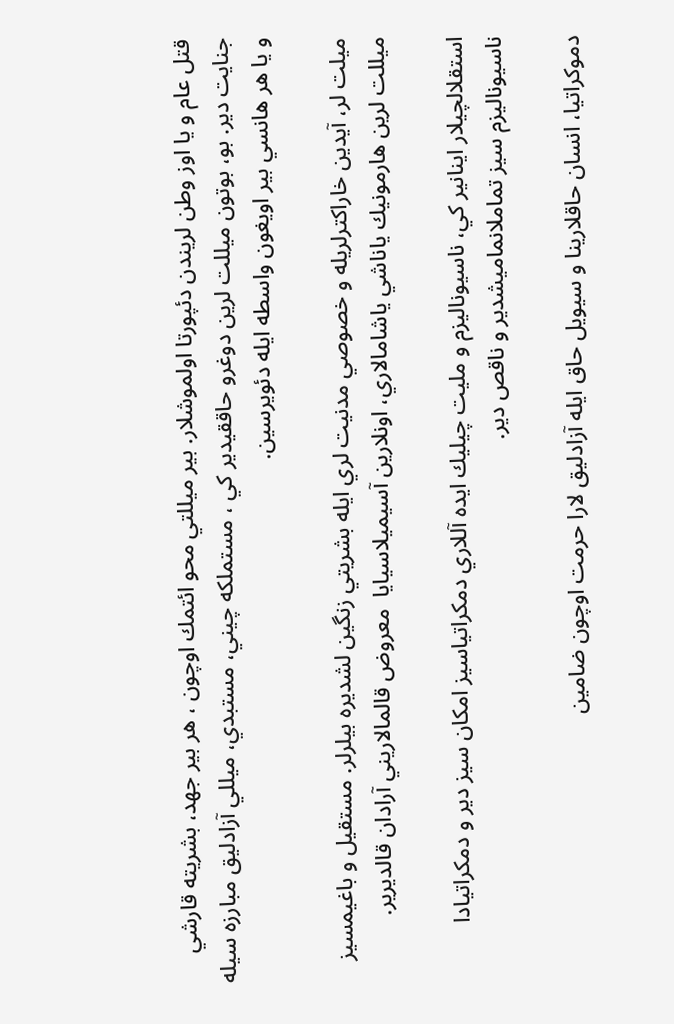قتل عام و يا اوز وطن لريندن دئپورتا اولموشلار. بير ميللتي محو ائتمك اوچون ، هر بير جهد، بشريته قارشي جنايت دير. بو، بوتون ميللت لرين دوغرو حاققيدير كي ، مستملكه چيني، مستبدي، ميللي آزادليق مبارزه سيله و يا هر هانسي بير اويغون واسطه ايله دئويرسين.

ميلت لر، آيدين خاراكترلريله و خصوصي مدنيت لري ايله بشريتي زنگين لشديره بيلرلر. مستقيل و باغيمسيز ميللت لرين هارمونيك ياناشي ياشامالاري، اونلارين آسيميلاسيايا  معروض قالمالاريني آرادان قالديرير.

استقلالچيلار اينانير كي، ناسيوناليزم و مليت چيليك ايده آللاري دمكراتياسيز امكان سيز دير و دمكراتيادا ناسيوناليزم سيز تماملانماميشدير و ناقص دير.

دموكراتيا، انسان حاقلارينا و سيويل حاق ايله آزادليق لارا حرمت اوچون ضامين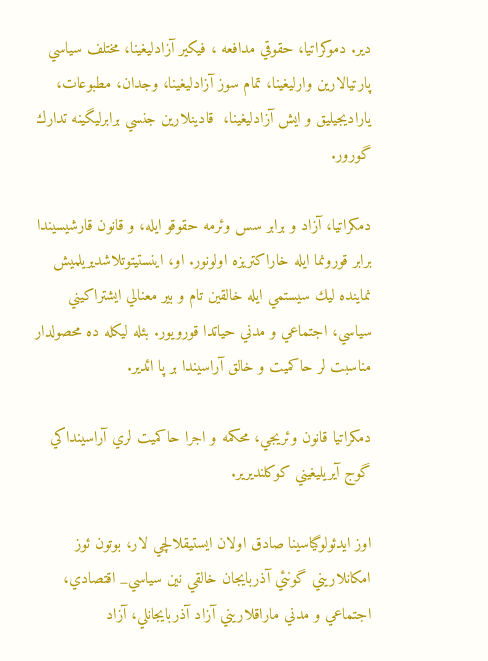دير. دموكراتيا، حقوقي مدافعه ، فيكير آزادليغينا، مختلف سياسي پارتيالارين وارليغينا، تمام سوز آزادليغينا، وجدان، مطبوعات، ياراديجيليق و ايش آزادليغينا،  قادينلارين جنسي برابرليگينه تدارك گورور.

دمكراتيا، آزاد و برابر سس وئرمه حقوقو ايله، و قانون قارشيسيندا برابر قورونما ايله خاراكتريزه اولونور. او، اينستيتوتلاشديريلميش نماينده ليك سيستمي ايله خالقين تام و بير معنالي ايشتراكيني سياسي، اجتماعي و مدني حياتدا قورويور. بئله ليكله ده محصولدار مناسبت لر حاكميت و خالق آراسيندا بر پا ائدير.

دمكراتيا قانون وئريجي، محكمه و اجرا حاكميت لري آراسينداكي گوج آيريليغيني كوكلنديرير.

اوز ايدئولوگياسينا صادق اولان ايستيقلالچي لار، بوتون ئوز امكانلاريني گونئي آذربايجان خالقي نين سياسي_ اقتصادي، اجتماعي و مدني ماراقلاريني آزاد آذربايجانلي، آزاد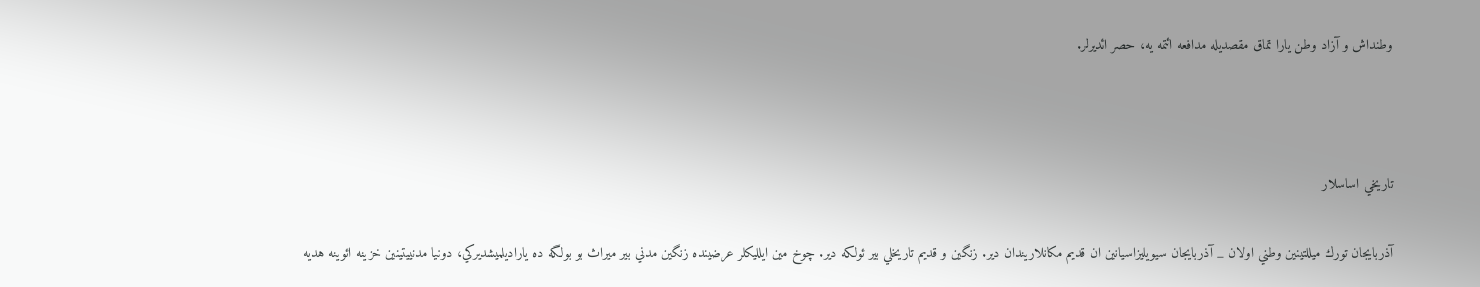وطنداش و آزاد وطن يارا تماق مقصديله مدافعه ائتمه يه، حصر ائديرلر.



تاريخي اساسلار

آذربايجان تورك ميللتينين وطني اولان _ آذربايجان سيويليزاسيانين ان قديم مكانلاريندان دير. زنگين و قديم تاريخلي بير ئولكه دير. چوخ مين ايلليكلر عرضينده زنگين مدني بير ميراث بو بولگه ده ياراديلميشديركي، دونيا مدنييتينين خزينه ائوينه هديه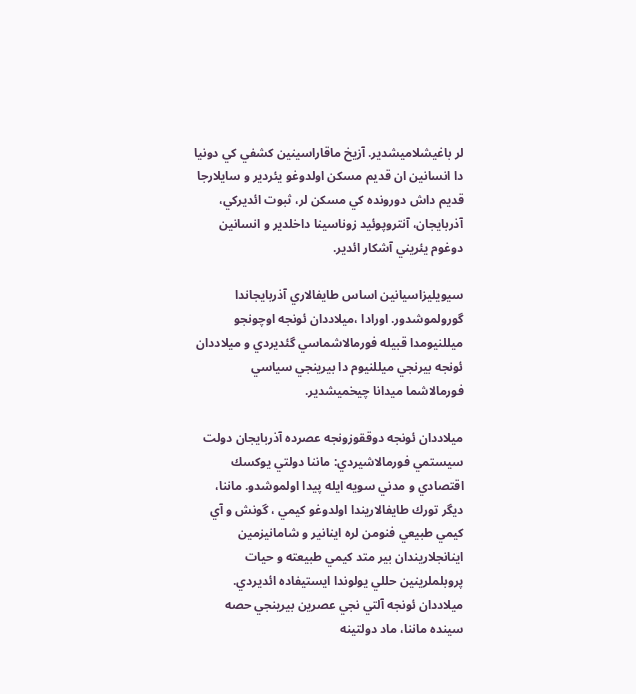لر باغيشلاميشدير. آزيخ ماقاراسينين كشفي كي دونيا دا انسانين ان قديم مسكن اولدوغو يئردير و سايلارجا قديم داش دورونده كي مسكن لر، ثبوت ائديركي، آذربايجان، آنتروپوئيد زوناسينا داخلدير و انسانين دوغوم يئريني آشكار ائدير.

سيويليزاسيانين اساس طايفالاري آذربايجاندا گورولموشدور. اورادا ،ميلاددان ئونجه اوچونجو ميللنيومدا قبيله فورمالاشماسي گئديردي و ميلاددان ئونجه بيرنجي ميللنيوم دا بيرينجي سياسي فورمالاشما ميدانا چيخميشدير.

ميلاددان ئونجه دوققوزونجه عصرده آذربايجان دولت سيستمي فورمالاشيردي: ماننا دولتي يوكسك اقتصادي و مدني سويه ايله پيدا اولموشدو. ماننا، ديگر تورك طايفالاريندا اولدوغو كيمي ، گونش و آي كيمي طبيعي فنومن لره اينانير و شامانيزمين اينانجلاريندان بير متد كيمي طبيعته و حيات پروبلملرينين حللي يولوندا ايستيفاده ائديردي. ميلاددان ئونجه آلتي نجي عصرين بيرينجي حصه سينده ماننا، ماد دولتينه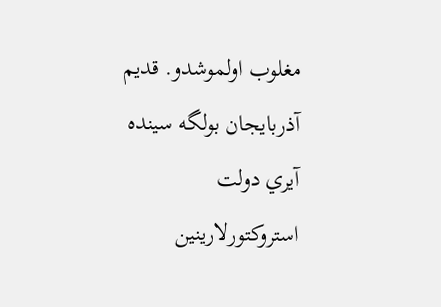مغلوب اولموشدو. قديم آذربايجان بولگه سينده آيري دولت استروكتورلارينين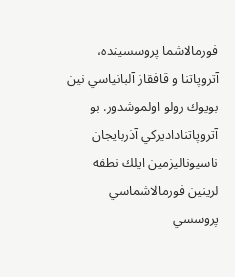فورمالاشما پروسسينده، آتروپاتنا و قافقاز آلبانياسي نين بويوك رولو اولموشدور. بو آتروپاتناداديركي آذربايجان ناسيوناليزمين ايلك نطفه لرينين فورمالاشماسي پروسسي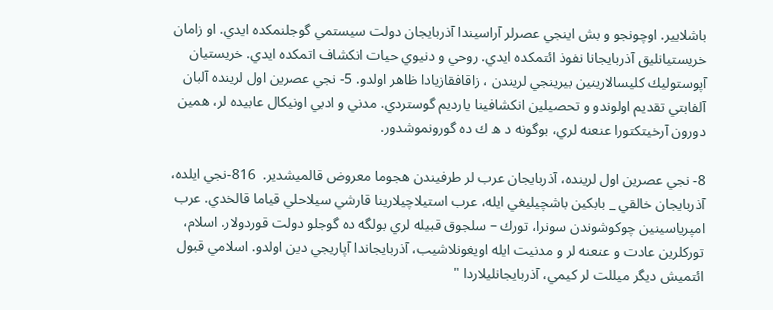باشلايير. اوچونجو و بش اينجي عصرلر آراسيندا آذربايجان دولت سيستمي گوجلنمكده ايدي. او زامان خريستيانليق آذربايجانا نفوذ ائتمكده ايدي. روحي و دنيوي حيات انكشاف اتمكده ايدي. خريستيان آپوستوليك كليسالارينين بيرينجي لريندن ، زاقافقازيادا ظاهر اولدو. 5- نجي عصرين اول لرينده آلبان آلفابتي تقديم اولوندو و تحصيلين انكشافينا يارديم گوستردي. مدني و ادبي اونيكال عابيده لر، همين دورون آرخيتكتورا عنعنه لري، بوگونه د ه ك ده گورونموشدور.

8- نجي عصرين اول لرينده، آذربايجان عرب لر طرفيندن هجوما معروض قالميشدير.  816-نجي ايلده، آذربايجان خالقي _ بابكين باشچيليغي ايله، عرب استيلاچيلارينا قارشي سيلاحلي قياما قالخدي. عرب امپرياسينين چوكوشوندن سونرا، تورك – سلجوق قبيله لري بولگه ده گوجلو دولت قوردولار. اسلام، توركلرين عادت و عنعنه لر و مدنيت ايله اويغونلاشيب، آذربايجاندا آپاريجي دين اولدو. اسلامي قبول ائتميش ديگر ميللت لر كيمي، آذربايجانليلاردا "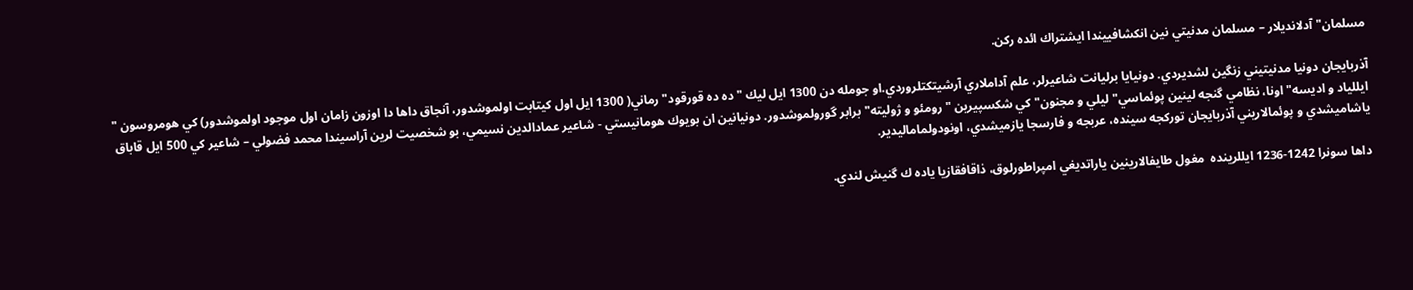مسلمان" آدلانديلار – مسلمان مدنيتي نين انكشافييندا ايشتراك ائده ركن.

آذربايجان دونيا مدنيتيني زنگين لشديردي. دونيايا برليانت شاعيرلر، علم آداملاري آرشيتكتلروردي.او جومله دن 1300 ايل ليك " ده ده قورقود" رماني( 1300 ايل اول كيتابت اولموشدور، آنجاق داها دا اوزون زامان اول موجود اولموشدور) كي هومروسون " ايللياد و اديسه" اونا، نظامي گنجه لينين پوئماسي" ليلي و مجنون" كي شكسپيرين " رومئو و ژوليته" برابر گورولموشدور. دونيانين ان بويوك هومانيستي - شاعير عمادالدين نسيمي، بو شخصيت لرين آراسيندا محمد فضولي – شاعير كي 500 ايل قاباق ياشاميشدي و پوئمالاريني آذربايجان توركجه سينده، عربجه و فارسجا يازميشدي، اونودولماماليدير.

داها سونرا 1242-1236 ايللرينده  مغول طايفالارينين ياراتديغي امپراطورلوق، ذاقافقازيا ياده ك گنيش لندي.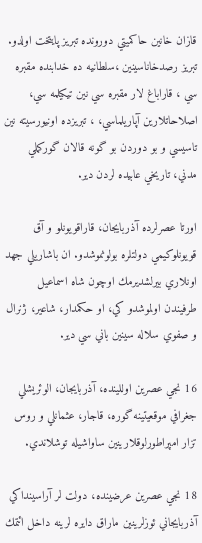قازان خانين حاكميتي دورونده تبريز پايتخت اولدو. تبريز رصدخاناسينين ،سلطانيه ده خدابنده مقبره سي ، قاراباغ لار مقبره سي نين تيكيلمه سي، اصلاحاتلارين آپاريلماسي، ، تبريزده اونيورسيته نين تاسيسي و بو دوردن بو گونه قالان گوركملي مدني، تاريخي عابيده لردن دير.

اورتا عصرلرده آذربايجان، قاراقويونلو و آق قويونلوكيمي دولتلره بولونموشدو. ان باشاريلي جهد اونلاري بيرلشديرمك اوچون شاه اسماعيل طرفيندن اولموشدو كي، او حكمدار، شاعير، ژنرال و صفوي سلاله سينين باني سي دير.

16 نجي عصرين اوللينده، آذربايجان، الوئريشلي جغرافي موقعيتينه گوره، قاجار، عثمانلي و روس تزار امپراطورلوقلارينين ساواشيله توشلاندي.

18 نجي عصرين عرضينده، دولت لر آراسينداكي آذربايجاني ئوزلرينين ماراق دايره لرينه داخل ائتمك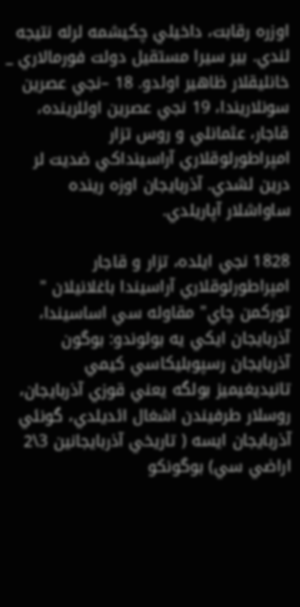اوزره رقابت، داخيلي چكيشمه لرله نتيجه لندي. بير سيرا مستقيل دولت فورمالاري _ خانليقلار ظاهير اولدو. 18 –نجي عصرين سونلاريندا، 19 نجي عصرين اوللرينده، قاجار، عثمانلي و روس تزار امپراطورلوقلاري آراسينداكي ضديت لر درين لشدي. آذربايجان اوزه رينده ساواشلار آپاريلدي.

1828 نجي ايلده، تزار و قاجار امپراطورلوقلاري آراسيندا باغلانيلان " توركمن چاي" مقاوله سي اساسيندا، آذربايجان ايكي يه بولوندو: بوگون آذربايجان رسپوبليكاسي كيمي تانيديغيميز بولگه يعني قوزي آذربايجان، روسلار طرفيندن اشغال ائديلدي، گونئي آذربايجان ايسه ( تاريخي آذربايجانين 3\2 اراضي سي) بوگونكو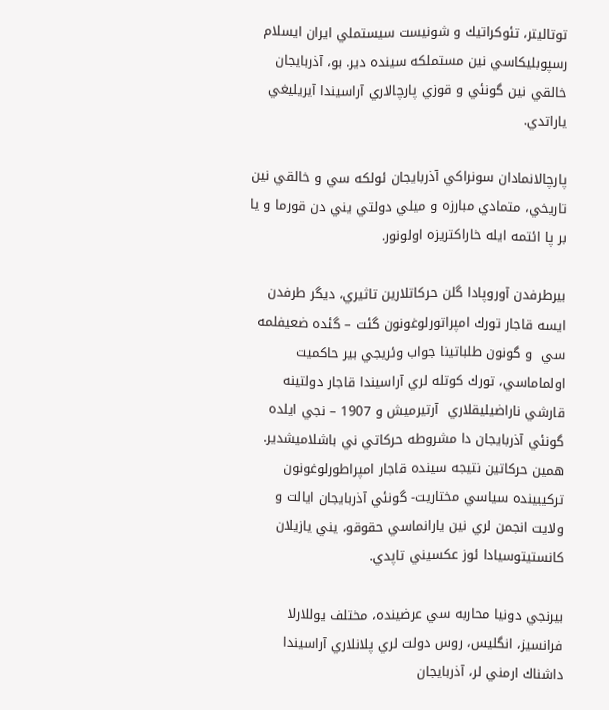توتاليتر، تئوكراتيك و شونيست سيستملي ايران ايسلام رسپوبليكاسي نين مستملكه سينده دير. بو، آذربايجان خالقي نين گونئي و قوزي پارچالاري آراسيندا آيريليغي ياراتدي.

پارچالانمادان سونراكي آذربايجان ئولكه سي و خالقي نين تاريخي، متمادي مبارزه و ميلي دولتي يني دن قورما و يا بر پا ائتمه ايله خاراكتريزه اولونور.

بيرطرفدن آوروپادا گلن حركاتلارين تاثيري، ديگر طرفدن ايسه قاجار تورك امپراتورلوغونون گئت – گئده ضعيفلمه سي  و گونون طلباتينا جواب وئريجي بير حاكميت اولماماسي، تورك كوتله لري آراسيندا قاجار دولتينه قارشي ناراضيليقلاري  آرتيرميش و 1907 – نجي ايلده گونئي آذربايجان دا مشروطه حركاتي ني باشلاميشدير. همين حركاتين نتيجه سينده قاجار امپراطورلوغونون تركيبينده سياسي مختاريت- گونئي آذربايجان ايالت و ولايت انجمن لري نين يارانماسي حقوقو، يني يازيلان كانستيتوسيادا ئوز عكسيني تاپدي.

بيرنجي دونيا محاربه سي عرضينده، مختلف يوللارلا فرانسيز، انگليس، روس دولت لري پلانلاري آراسيندا  داشناك ارمني لر، آذربايجان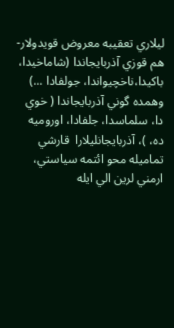ليلاري تعقيبه معروض قويدولار- هم قوزي آذربايجاندا (شاماخيدا، باكيدا،ناخچيواندا، جولفادا ...) وهمده گوني آذربايجاندا ( خوي دا، سلماسدا، جلفادا، اوروميه ده، )، آذربايجانليلارا  قارشي تماميله محو ائتمه سياستي، ارمني لرين الي ايله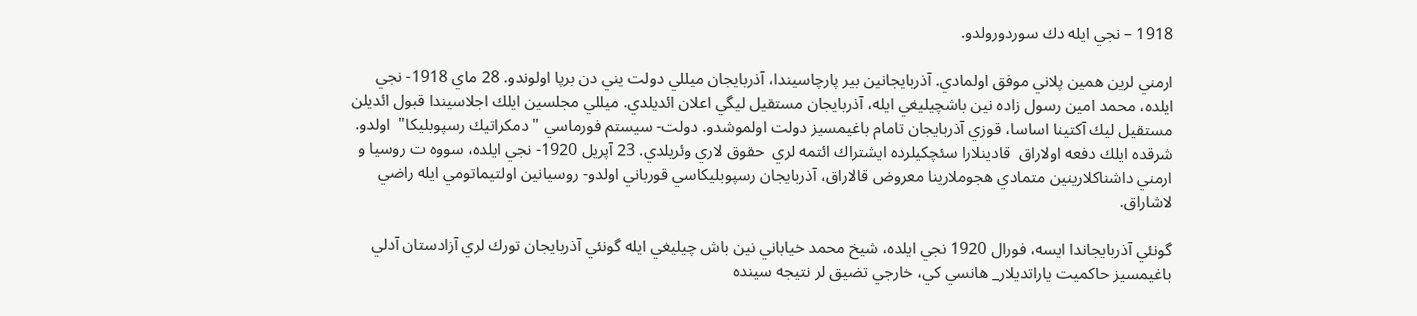1918 – نجي ايله دك سوردورولدو.

ارمني لرين همين پلاني موفق اولمادي. آذربايجانين بير پارچاسيندا، آذربايجان ميللي دولت يني دن برپا اولوندو. 28 ماي 1918- نجي ايلده، محمد امين رسول زاده نين باشچيليغي ايله، آذربايجان مستقيل ليگي اعلان ائديلدي. ميللي مجلسين ايلك اجلاسيندا قبول ائديلن مستقيل ليك آكتينا اساسا، قوزي آذربايجان تامام باغيمسيز دولت اولموشدو. دولت- سيستم فورماسي " دمكراتيك رسپوبليكا"  اولدو.  شرقده ايلك دفعه اولاراق  قادينلارا سئچكيلرده ايشتراك ائتمه لري  حقوق لاري وئريلدي. 23 آپريل 1920- نجي ايلده، سووه ت روسيا و ارمني داشناكلارينين متمادي هجوملارينا معروض قالاراق، آذربايجان رسپوبليكاسي قورباني اولدو- روسيانين اولتيماتومي ايله راضي لاشاراق.

گونئي آذربايجاندا ايسه، فورال 1920 نجي ايلده، شيخ محمد خياباني نين باش چيليغي ايله گونئي آذربايجان تورك لري آزادستان آدلي باغيمسيز حاكميت ياراتديلار_ هانسي كي، خارجي تضيق لر نتيجه سينده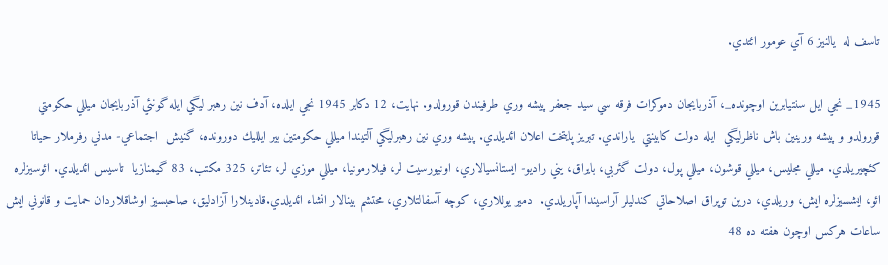تاسف له  يالنيز 6 آي عومور ائتدي.

1945_ نجي ايل سنتيابرين اوچونده_، آذربايجان دموكرات فرقه سي سيد جعفر پيشه وري طرفيندن قورولدو. نهايت، 12 دكابر 1945 نجي ايلده، آدف نين رهبر ليگي ايله گونئي آذربايجان ميللي حكومتي قورولدو و پيشه ورينين باش ناظرليگي  ايله دولت كابينتي  ياراندي. تبريز پايتخت اعلان ائديلدي. پيشه وري نين رهبرليگي آلتيندا ميللي حكومتين بير ايلليك دورونده، گنيش  اجتماعي- مدني رفرملار حياتا كئچيريلدي. ميللي مجليس، ميللي قوشون، ميللي پول، دولت گئربي، بايراق، يني راديو- ايستانسيالاري، اونيورسيت لر، فيلارمونيا، ميللي موزي لر، تئاتر، 325 مكتب، 83 گيمنازيا  تاسيس ائديلدي. ائوسيزلره ائو، ايشسيزلره ايش، وريلدي، درين توپراق اصلاحاتي كندليلر آراسيندا آپاريلدي.  دمير يوللاري، كوچه آسفالتلاري، محتشم بينالار انشاء ائديلدي.قادينلارا آزادليق، صاحبسيز اوشاقلاردان حمايت و قانوني ايش ساعات هركس اوچون هفته ده 48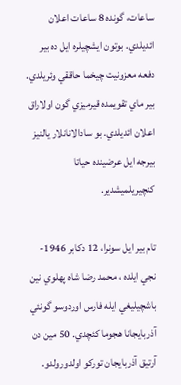ساعات، گونده 8 ساعات اعلان ائديلدي. بوتون ايشچيلره ايل ده بير دفعه معزونيت چيخما حاققي وئريلدي. بير ماي تقويمده قيرميزي گون اولاراق اعلان ائديلدي. بو سادالانانلار يالنيز بيرجه ايل عرضينده حياتا كنچيريلميشدير.

تام بير ايل سونرا، 12 دكابر 1946- نجي ايلده ، محمد رضا شاه پهلوي نين باشچيليغي ايله فارس اوردوسو گونئي آذربايجانا هجوما كئچدي. 50 مين دن آرتيق آذربايجان توركو اولدورولدو.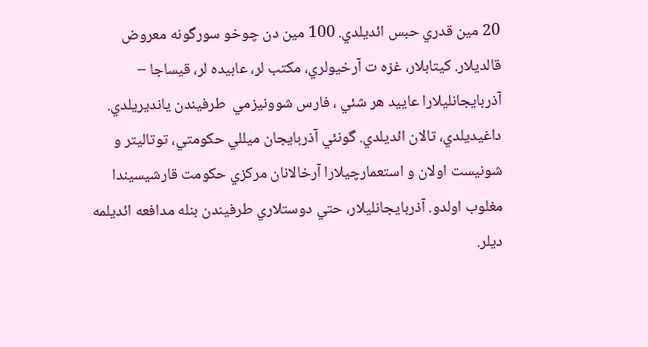20 مين قدري حبس ائديلدي. 100 مين دن چوخو سورگونه معروض قالديلار. كيتابلار، غزه ت آرخيولري، مكتب لر، عابيده لر، قيساجا – آذربايجانليلارا عاييد هر شئي ، فارس شوونيزمي  طرفيندن يانديريلدي. داغيديلدي، تالان ائديلدي. گونئي آذربايجان ميللي حكومتي، توتاليتر و شونيست اولان و استعمارچيلارا آرخالانان مركزي حكومت قارشيسيندا مغلوب اولدو. آذربايجانليلار، حتي دوستلاري طرفيندن بنله مدافعه ائديلمه ديلر.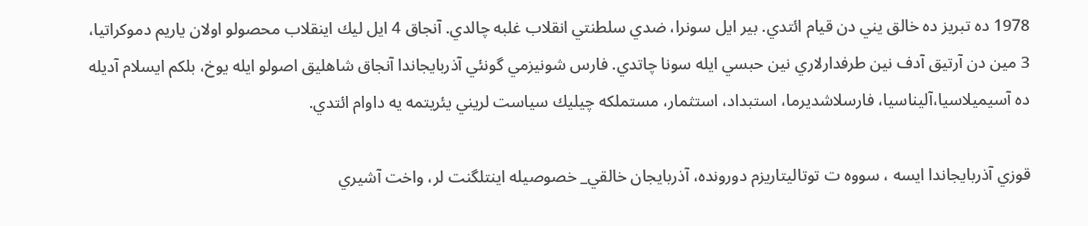1978 ده تبريز ده خالق يني دن قيام ائتدي. بير ايل سونرا، ضدي سلطنتي انقلاب غلبه چالدي. آنجاق 4 ايل ليك اينقلاب محصولو اولان ياريم دموكراتيا، 3 مين دن آرتيق آدف نين طرفدارلاري نين حبسي ايله سونا چاتدي. فارس شونيزمي گونئي آذربايجاندا آنجاق شاهليق اصولو ايله يوخ، بلكم ايسلام آديله ده آسيميلاسيا،آليناسيا، فارسلاشديرما، استبداد، استثمار، مستملكه چيليك سياست لريني يئريتمه يه داوام ائتدي.

قوزي آذربايجاندا ايسه ، سووه ت توتاليتاريزم دورونده، آذربايجان خالقي_ خصوصيله اينتلگنت لر، واخت آشيري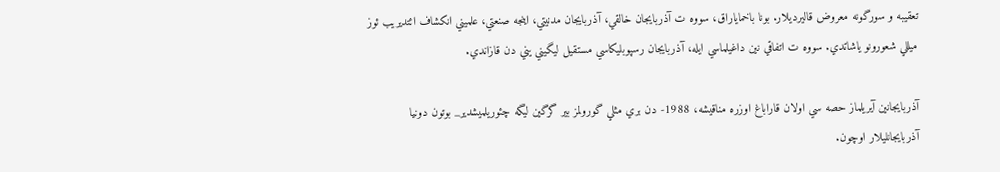تعقيبه و سورگونه معروض قاليرديلار. بونا باخماياراق، سووه ت آذربايجان خالقي، آذربايجان مدنيتي، اينجه صنعتي، علميني انكشاف ائتديريب ئوز ميللي شعورونو ياشاتدي. سووه ت اتفاقي نين داغيلماسي ايله، آذربايجان رسپوبليكاسي مستقيل ليگيني يني دن قازاندي.

آذربايجانين آيريلماز حصه سي اولان قاراباغ اوزره مناقيشه، 1988- دن بري مثلي گورولمز بير گرگين ليگه چئوريلميشدير_ بوتون دونيا آذربايجانليلار اوچون.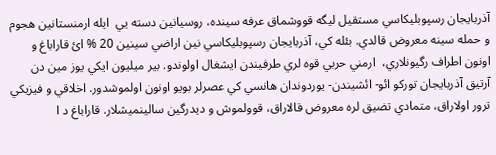آذربايجان رسپوبليكاسي مستقيل ليگه قووشماق عرفه سينده، روسيانين دسته يي  ايله ارمنستانين هجوم و حمله سينه معروض قالدي. بئله كي، آذربايجان رسپوبليكاسي نين اراضي سينين 20 % ائ قاراباغ و اونون اطراف رگيونلاري،  ارمني حربي قوه لري طرفيندن ايشغال اولوندو. بير ميليون ايكي يوز مين دن آرتيق آذربايجان توركو ائو- ائشيندن- يوردوندان هانسي كي عصرلر بويو اونون اولموشدور. اخلاقي و فيزيكي ترور اولاراق، متمادي تضيق لره معروض قالاراق، قوولموش و ديدرگين سالينميشلار. قاراباغ د ا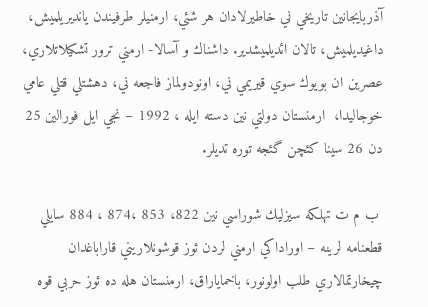آذربايجانين تاريخي ني خاطيرلادان هر شئي، ارمنيلر طرفيندن يانديريلميش، داغيديلميش، تالان ائديلميشدير. داشناك و آسالا- ارمني ترور تشكيلاتلاري، عصرين ان بويوك سوي قيريمي ني، اونودولماز فاجعه ني، دهشتلي قتلي عامي خوجاليدا،  ارمنستان دولتي نين دسته ايله ، 1992 – نجي ايل فورالين 25 دن 26 سينا كئچن گئجه توره تديلر.

 ب م ت تهلكه سيزليك شوراسي نين 822، 853 ،874 ، 884 سايلي قطعنامه لرينه – اوراداكي ارمني لردن ئوز قوشونلاريني قاراباغدان چيخارتمالاري طلب اولونور، باخماياراق، ارمنستان هله ده ئوز حربي قوه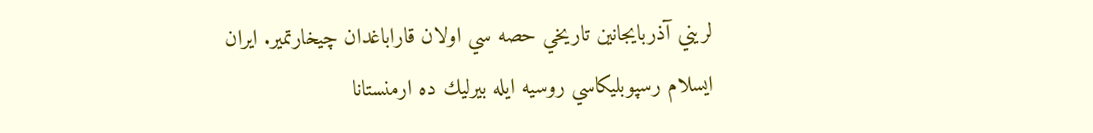لريني آذربايجانين تاريخي حصه سي اولان قاراباغدان چيخارتمير. ايران ايسلام رسپوبليكاسي روسيه ايله بيرليك ده ارمنستانا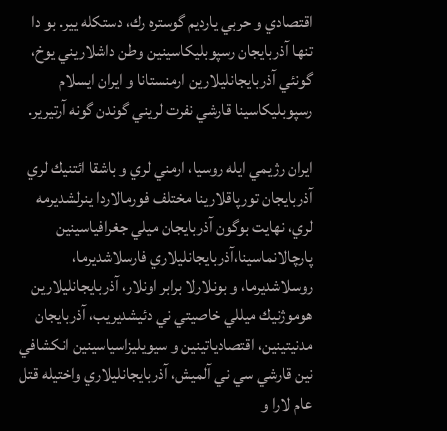اقتصادي و حربي يارديم گوستره رك، دستكله يير. بو دا تنها آذربايجان رسپوبليكاسينين وطن داشلاريني يوخ، گونئي آذربايجانليلارين ارمنستانا و ايران ايسلام رسپوبليكاسينا قارشي نفرت لريني گوندن گونه آرتيرير.

ايران رژيمي ايله روسيا، ارمني لري و باشقا ائتنيك لري آذربايجان تورپاقلارينا مختلف فورمالاردا ينرلشديرمه لري، نهايت بوگون آذربايجان ميلي جغرافياسينين پارچالانماسينا،آذربايجانليلاري فارسلاشديرما، روسلاشديرما، و بونلارلا برابر اونلار، آذربايجانليلارين هوموژنيك ميللي خاصيتي ني دئيشديريب، آذربايجان مدنيتينين، اقتصادياتينين و سيويليزاسياسينين انكشافي نين قارشي سي ني آلميش، آذربايجانليلاري واختيله قتل عام لارا و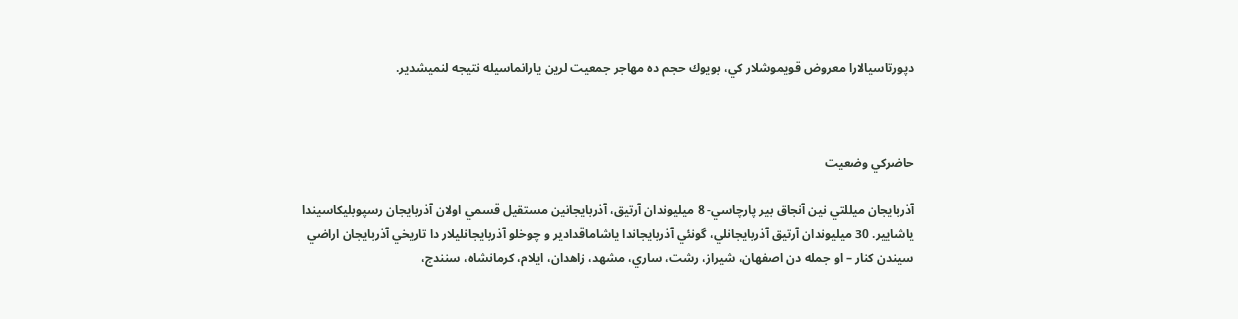دپورتاسيالارا معروض قويموشلار كي، بويوك حجم ده مهاجر جمعيت لرين يارانماسيله نتيجه لنميشدير.



حاضركي وضعيت

آذربايجان ميللتي نين آنجاق بير پارچاسي- 8 ميليوندان آرتيق، آذربايجانين مستقيل قسمي اولان آذربايجان رسپوبليكاسيندا ياشايير. 30 ميليوندان آرتيق آذربايجانلي، گونئي آذربايجاندا ياشاماقدادير و چوخلو آذربايجانليلار دا تاريخي آذربايجان اراضي سيندن كنار – او جمله دن اصفهان، شيراز، رشت، ساري، مشهد، زاهدان، ايلام، كرمانشاه، سنندج،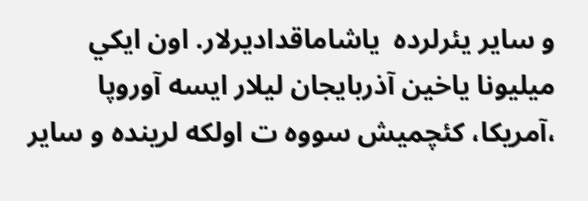و ساير يئرلرده  ياشاماقداديرلار. اون ايكي ميليونا ياخين آذربايجان ليلار ايسه آوروپا ،آمريكا، كئچميش سووه ت اولكه لرينده و ساير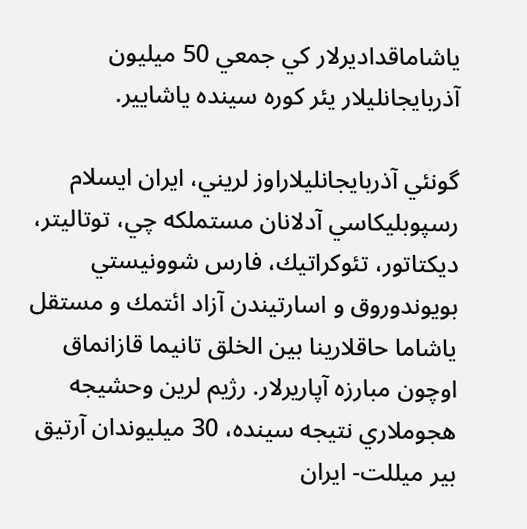ياشاماقداديرلار كي جمعي 50 ميليون آذربايجانليلار يئر كوره سينده ياشايير.

گونئي آذربايجانليلاراوز لريني، ايران ايسلام رسپوبليكاسي آدلانان مستملكه چي، توتاليتر، ديكتاتور، تئوكراتيك، فارس شوونيستي بويوندوروق و اسارتيندن آزاد ائتمك و مستقل ياشاما حاقلارينا بين الخلق تانيما قازانماق اوچون مبارزه آپاريرلار. رژيم لرين وحشيجه هجوملاري نتيجه سينده، 30 ميليوندان آرتيق بير ميللت- ايران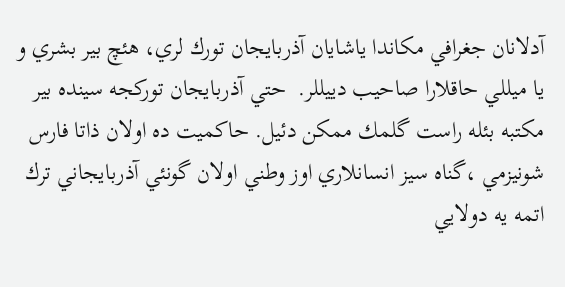آدلانان جغرافي مكاندا ياشايان آذربايجان تورك لري، هئچ بير بشري و يا ميللي حاقلارا صاحيب دييللر.  حتي آذربايجان توركجه سينده بير مكتبه بئله راست گلمك ممكن دئيل. حاكميت ده اولان ذاتا فارس شونيزمي ،گناه سيز انسانلاري اوز وطني اولان گونئي آذربايجاني ترك اتمه يه دولايي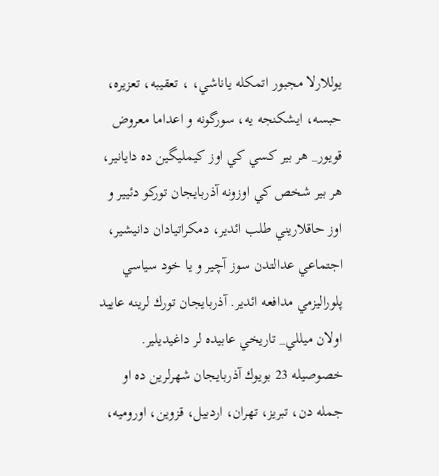يوللارلا مجبور اتمكله ياناشي، ، تعقيبه، تعزيره، حبسه، ايشكنجه يه، سورگونه و اعداما معروض قويور_ هر بير كسي كي اوز كيمليگين ده دايانير، هر بير شخص كي اوزونه آذربايجان توركو دئيير و اوز حاقلاريني طلب ائدير، دمكراتيادان دانيشير، اجتماعي عدالتدن سوز آچير و يا خود سياسي پلوراليزمي مدافعه ائدير. آذربايجان تورك لرينه عاييد اولان ميللي_ تاريخي عابيده لر داغيديلير. خصوصيله 23 بويوك آذربايجان شهرلرين ده او جمله دن، تبريز، تهران، اردبيل، قزوين، اوروميه،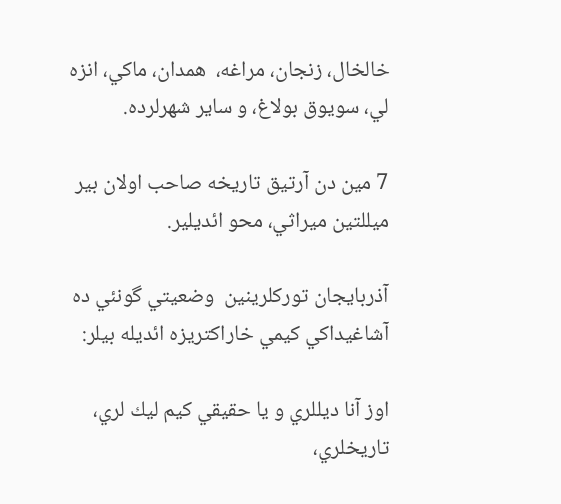خالخال، زنجان، مراغه،  همدان، ماكي، انزه لي، سويوق بولاغ، و ساير شهرلرده.

7 مين دن آرتيق تاريخه صاحب اولان بير ميللتين ميراثي، محو ائديلير.

آذربايجان توركلرينين  وضعيتي گونئي ده آشاغيداكي كيمي خاراكتريزه ائديله بيلر:

اوز آنا ديللري و يا حقيقي كيم ليك لري، تاريخلري،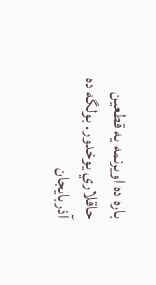باره ده اويرنمه يه قطعين حاقلاري يوخدور. بولگه ده آذربايجان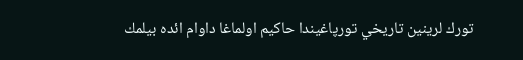تورك لرينين تاريخي تورپاغيندا حاكيم اولماغا داوام ائده بيلمك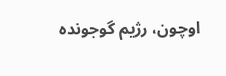اوچون، رژيم گوجونده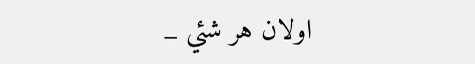اولان هر شئي _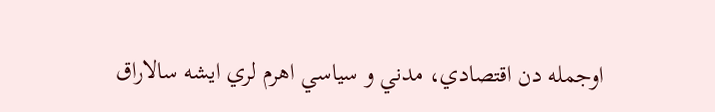اوجمله دن اقتصادي، مدني و سياسي اهرم لري ايشه سالاراق